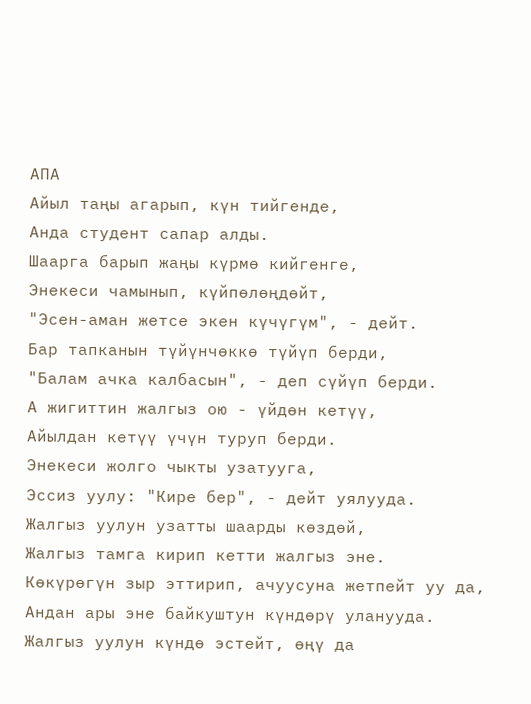АПА
Айыл таңы агарып, күн тийгенде,
Анда студент сапар алды.
Шаарга барып жаңы күрмө кийгенге,
Энекеси чамынып, күйпөлөңдөйт,
"Эсен-аман жетсе экен күчүгүм", - дейт.
Бар тапканын түйүнчөккө түйүп берди,
"Балам ачка калбасын", - деп сүйүп берди.
А жигиттин жалгыз ою - үйдөн кетүү,
Айылдан кетүү үчүн туруп берди.
Энекеси жолго чыкты узатууга,
Эссиз уулу: "Кире бер", - дейт уялууда.
Жалгыз уулун узатты шаарды көздөй,
Жалгыз тамга кирип кетти жалгыз эне.
Көкүрөгүн зыр эттирип, ачуусуна жетпейт уу да,
Андан ары эне байкуштун күндөрү уланууда.
Жалгыз уулун күндө эстейт, өңү да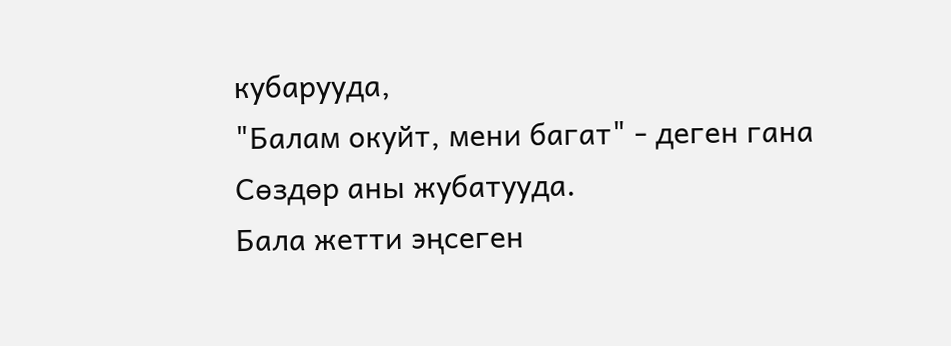кубарууда,
"Балам окуйт, мени багат" - деген гана
Сөздөр аны жубатууда.
Бала жетти эңсеген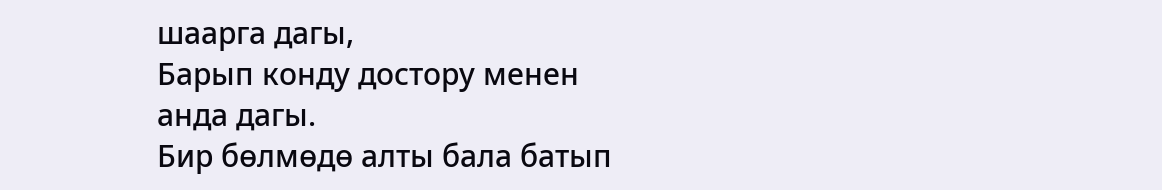шаарга дагы,
Барып конду достору менен анда дагы.
Бир бөлмөдө алты бала батып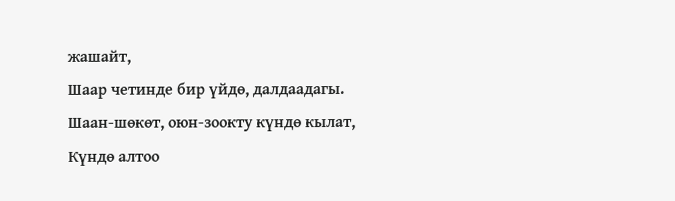жашайт,
Шаар четинде бир үйдө, далдаадагы.
Шаан-шөкөт, оюн-зоокту күндө кылат,
Күндө алтоо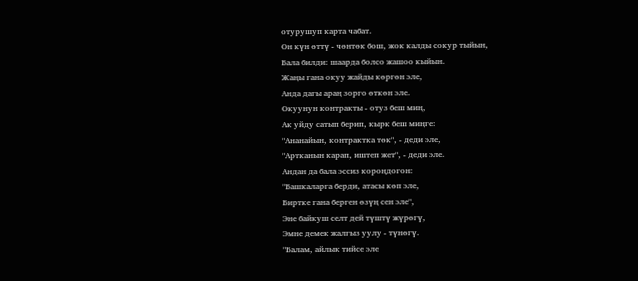отурушуп карта чабат.
Он күн өттү - чөнтөк бош, жок калды сокур тыйын,
Бала билди: шаарда болсо жашоо кыйын.
Жаңы гана окуу жайды көргөн эле,
Анда дагы араң зорго өткөн эле.
Окуунун контракты - отуз беш миң,
Ак уйду сатып берип, кырк беш миңге:
"Ананайын, контрактка төк", - деди эле,
"Артканын карап, иштеп жет", - деди эле.
Андан да бала эссиз короңдогон:
"Башкаларга берди, атасы көп эле,
Биртке гана берген өзүң сен эле",
Эне байкуш селт дей түштү жүрөгү,
Эмне демек жалгыз уулу - түнөгү.
"Балам, айлык тийсе эле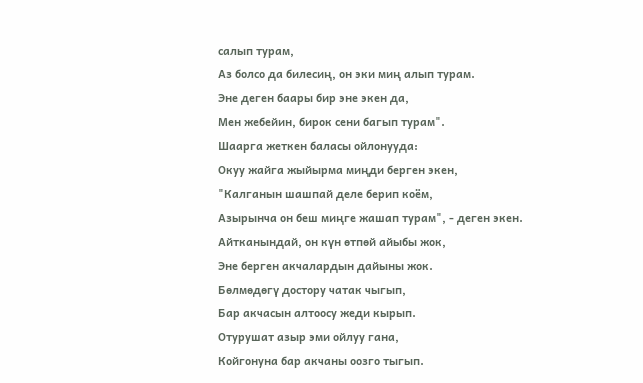салып турам,
Аз болсо да билесиң, он эки миң алып турам.
Эне деген баары бир эне экен да,
Мен жебейин, бирок сени багып турам".
Шаарга жеткен баласы ойлонууда:
Окуу жайга жыйырма миңди берген экен,
"Калганын шашпай деле берип коём,
Азырынча он беш миңге жашап турам", - деген экен.
Айтканындай, он күн өтпөй айыбы жок,
Эне берген акчалардын дайыны жок.
Бөлмөдөгү достору чатак чыгып,
Бар акчасын алтоосу жеди кырып.
Отурушат азыр эми ойлуу гана,
Койгонуна бар акчаны оозго тыгып.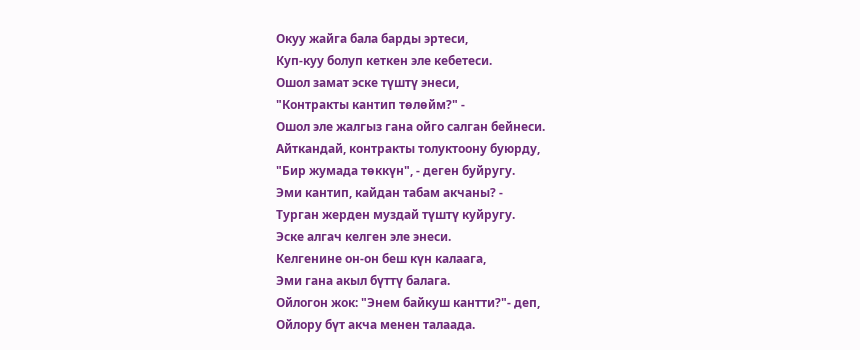Окуу жайга бала барды эртеси,
Куп-куу болуп кеткен эле кебетеси.
Ошол замат эске түштү энеси,
"Контракты кантип төлөйм?" -
Ошол эле жалгыз гана ойго салган бейнеси.
Айткандай, контракты толуктоону буюрду,
"Бир жумада төккүн", - деген буйругу.
Эми кантип, кайдан табам акчаны? -
Турган жерден муздай түштү куйругу.
Эске алгач келген эле энеси.
Келгенине он-он беш күн калаага,
Эми гана акыл бүттү балага.
Ойлогон жок: "Энем байкуш кантти?"- деп,
Ойлору бүт акча менен талаада.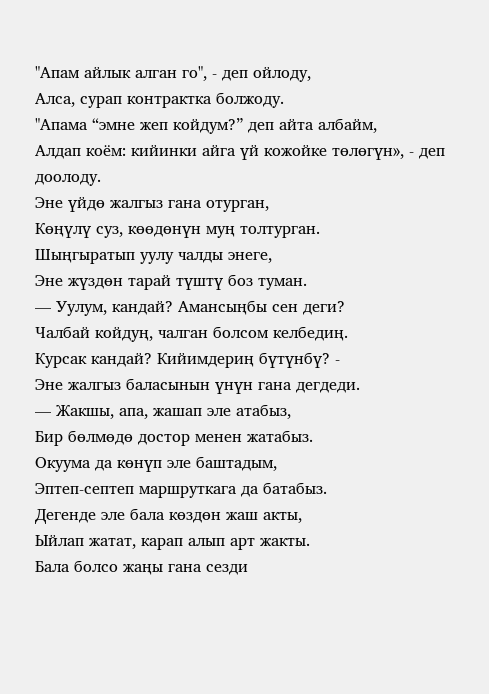"Апам айлык алган го", - деп ойлоду,
Алса, сурап контрактка болжоду.
"Апама “эмне жеп койдум?” деп айта албайм,
Алдап коём: кийинки айга үй кожойке төлөгүн», - деп доолоду.
Эне үйдө жалгыз гана отурган,
Көңүлү суз, көөдөнүн муң толтурган.
Шыңгыратып уулу чалды энеге,
Эне жүздөн тарай түштү боз туман.
— Уулум, кандай? Амансыңбы сен деги?
Чалбай койдуң, чалган болсом келбедиң.
Курсак кандай? Кийимдериң бүтүнбү? -
Эне жалгыз баласынын үнүн гана дегдеди.
— Жакшы, апа, жашап эле атабыз,
Бир бөлмөдө достор менен жатабыз.
Окуума да көнүп эле баштадым,
Эптеп-септеп маршруткага да батабыз.
Дегенде эле бала көздөн жаш акты,
Ыйлап жатат, карап алып арт жакты.
Бала болсо жаңы гана сезди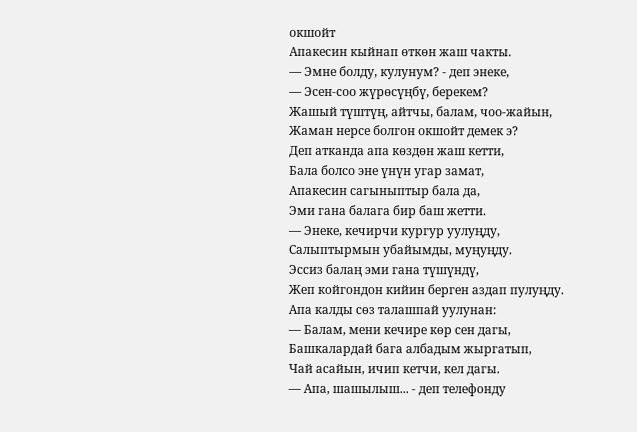окшойт
Апакесин кыйнап өткөн жаш чакты.
— Эмне болду, кулунум? - деп энеке,
— Эсен-соо жүрөсүңбү, берекем?
Жашый түштүң, айтчы, балам, чоо-жайын,
Жаман нерсе болгон окшойт демек э?
Деп атканда апа көздөн жаш кетти,
Бала болсо эне үнүн угар замат,
Апакесин сагыныптыр бала да,
Эми гана балага бир баш жетти.
— Энеке, кечирчи кургур уулуңду,
Салыптырмын убайымды, муңуңду.
Эссиз балаң эми гана түшүндү,
Жеп койгондон кийин берген аздап пулуңду.
Апа калды сөз талашпай уулунан:
— Балам, мени кечире көр сен дагы,
Башкалардай бага албадым жыргатып,
Чай асайын, ичип кетчи, кел дагы.
— Апа, шашылыш... - деп телефонду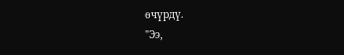өчүрдү.
"Ээ,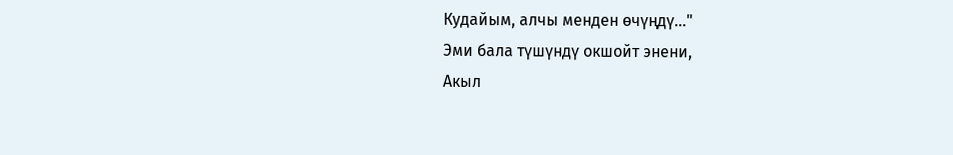Кудайым, алчы менден өчүңдү..."
Эми бала түшүндү окшойт энени,
Акыл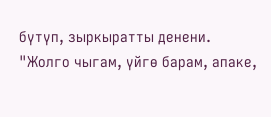бүтүп, зыркыратты денени.
"Жолго чыгам, үйгө барам, апаке,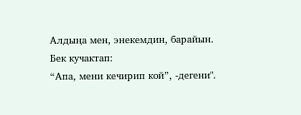Алдыңа мен, энекемдин, барайын.
Бек кучактап:
“Апа, мени кечирип кой”, -дегени".